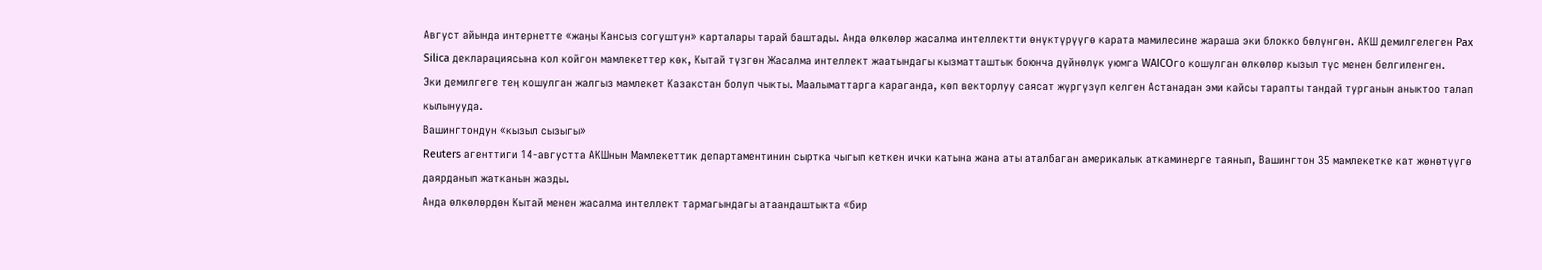Август айында интернетте «жаңы Кансыз согуштун» карталары тарай баштады. Анда өлкөлөр жасалма интеллектти өнүктүрүүгө карата мамилесине жараша эки блокко бөлүнгөн. АКШ демилгелеген Pax Silica декларациясына кол койгон мамлекеттер көк, Кытай түзгөн Жасалма интеллект жаатындагы кызматташтык боюнча дүйнөлүк уюмга WAICOго кошулган өлкөлөр кызыл түс менен белгиленген.
Эки демилгеге тең кошулган жалгыз мамлекет Казакстан болуп чыкты. Маалыматтарга караганда, көп векторлуу саясат жүргүзүп келген Астанадан эми кайсы тарапты тандай турганын аныктоо талап кылынууда.
Вашингтондун «кызыл сызыгы»
Reuters агенттиги 14-августта АКШнын Мамлекеттик департаментинин сыртка чыгып кеткен ички катына жана аты аталбаган америкалык аткаминерге таянып, Вашингтон 35 мамлекетке кат жөнөтүүгө даярданып жатканын жазды.
Анда өлкөлөрдөн Кытай менен жасалма интеллект тармагындагы атаандаштыкта «бир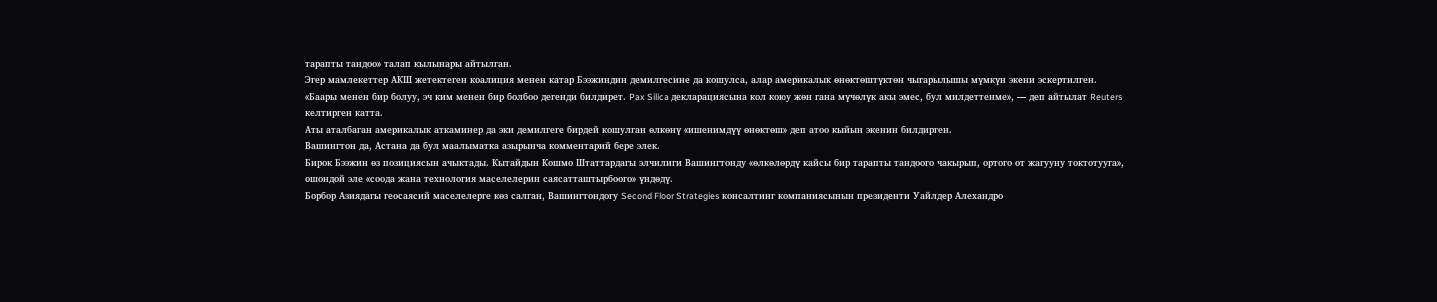тарапты тандоо» талап кылынары айтылган.
Эгер мамлекеттер АКШ жетектеген коалиция менен катар Бээжиндин демилгесине да кошулса, алар америкалык өнөктөштүктөн чыгарылышы мүмкүн экени эскертилген.
«Баары менен бир болуу, эч ким менен бир болбоо дегенди билдирет. Pax Silica декларациясына кол коюу жөн гана мүчөлүк акы эмес, бул милдеттенме», — деп айтылат Reuters келтирген катта.
Аты аталбаган америкалык аткаминер да эки демилгеге бирдей кошулган өлкөнү «ишенимдүү өнөктөш» деп атоо кыйын экенин билдирген.
Вашингтон да, Астана да бул маалыматка азырынча комментарий бере элек.
Бирок Бээжин өз позициясын ачыктады. Кытайдын Кошмо Штаттардагы элчилиги Вашингтонду «өлкөлөрдү кайсы бир тарапты тандоого чакырып, ортого от жагууну токтотууга», ошондой эле «соода жана технология маселелерин саясатташтырбоого» үндөдү.
Борбор Азиядагы геосаясий маселелерге көз салган, Вашингтондогу Second Floor Strategies консалтинг компаниясынын президенти Уайлдер Алехандро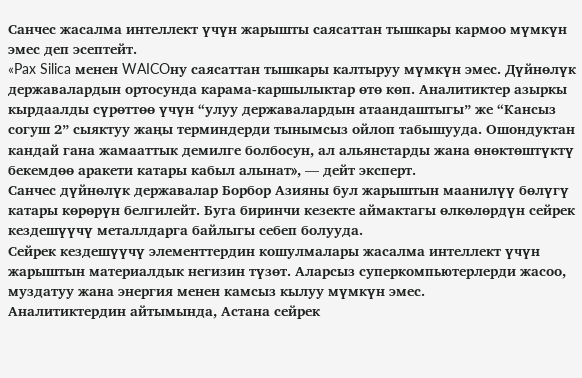Санчес жасалма интеллект үчүн жарышты саясаттан тышкары кармоо мүмкүн эмес деп эсептейт.
«Pax Silica менен WAICOну саясаттан тышкары калтыруу мүмкүн эмес. Дүйнөлүк державалардын ортосунда карама-каршылыктар өтө көп. Аналитиктер азыркы кырдаалды сүрөттөө үчүн “улуу державалардын атаандаштыгы” же “Кансыз согуш 2” сыяктуу жаңы терминдерди тынымсыз ойлоп табышууда. Ошондуктан кандай гана жамааттык демилге болбосун, ал альянстарды жана өнөктөштүктү бекемдөө аракети катары кабыл алынат», — дейт эксперт.
Санчес дүйнөлүк державалар Борбор Азияны бул жарыштын маанилүү бөлүгү катары көрөрүн белгилейт. Буга биринчи кезекте аймактагы өлкөлөрдүн сейрек кездешүүчү металлдарга байлыгы себеп болууда.
Сейрек кездешүүчү элементтердин кошулмалары жасалма интеллект үчүн жарыштын материалдык негизин түзөт. Аларсыз суперкомпьютерлерди жасоо, муздатуу жана энергия менен камсыз кылуу мүмкүн эмес.
Аналитиктердин айтымында, Астана сейрек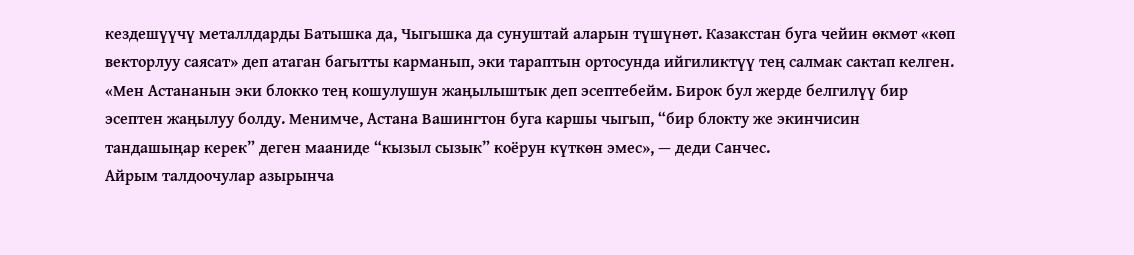кездешүүчү металлдарды Батышка да, Чыгышка да сунуштай аларын түшүнөт. Казакстан буга чейин өкмөт «көп векторлуу саясат» деп атаган багытты карманып, эки тараптын ортосунда ийгиликтүү тең салмак сактап келген.
«Мен Астананын эки блокко тең кошулушун жаңылыштык деп эсептебейм. Бирок бул жерде белгилүү бир эсептен жаңылуу болду. Менимче, Астана Вашингтон буга каршы чыгып, “бир блокту же экинчисин тандашыңар керек” деген мааниде “кызыл сызык” коёрун күткөн эмес», — деди Санчес.
Айрым талдоочулар азырынча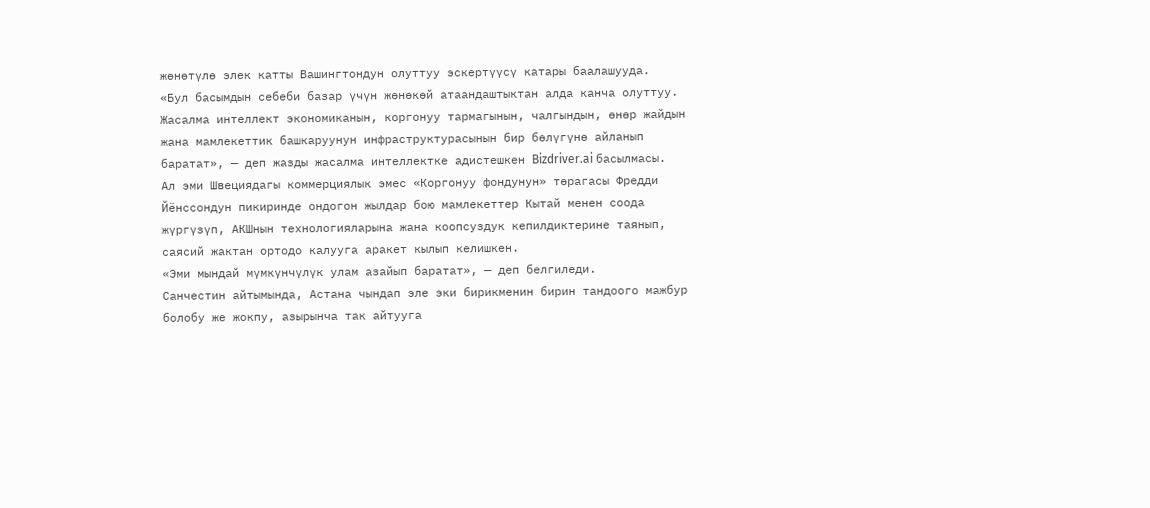жөнөтүлө элек катты Вашингтондун олуттуу эскертүүсү катары баалашууда.
«Бул басымдын себеби базар үчүн жөнөкөй атаандаштыктан алда канча олуттуу. Жасалма интеллект экономиканын, коргонуу тармагынын, чалгындын, өнөр жайдын жана мамлекеттик башкаруунун инфраструктурасынын бир бөлүгүнө айланып баратат», — деп жазды жасалма интеллектке адистешкен Bizdriver.ai басылмасы.
Ал эми Швециядагы коммерциялык эмес «Коргонуу фондунун» төрагасы Фредди Йёнссондун пикиринде ондогон жылдар бою мамлекеттер Кытай менен соода жүргүзүп, АКШнын технологияларына жана коопсуздук кепилдиктерине таянып, саясий жактан ортодо калууга аракет кылып келишкен.
«Эми мындай мүмкүнчүлүк улам азайып баратат», — деп белгиледи.
Санчестин айтымында, Астана чындап эле эки бирикменин бирин тандоого мажбур болобу же жокпу, азырынча так айтууга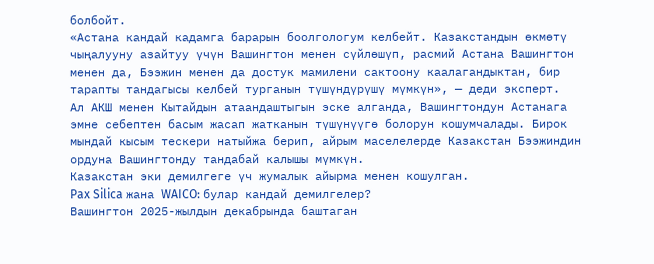болбойт.
«Астана кандай кадамга барарын боолгологум келбейт. Казакстандын өкмөтү чыңалууну азайтуу үчүн Вашингтон менен сүйлөшүп, расмий Астана Вашингтон менен да, Бээжин менен да достук мамилени сактоону каалагандыктан, бир тарапты тандагысы келбей турганын түшүндүрүшү мүмкүн», — деди эксперт.
Ал АКШ менен Кытайдын атаандаштыгын эске алганда, Вашингтондун Астанага эмне себептен басым жасап жатканын түшүнүүгө болорун кошумчалады. Бирок мындай кысым тескери натыйжа берип, айрым маселелерде Казакстан Бээжиндин ордуна Вашингтонду тандабай калышы мүмкүн.
Казакстан эки демилгеге үч жумалык айырма менен кошулган.
Pax Silica жана WAICO: булар кандай демилгелер?
Вашингтон 2025-жылдын декабрында баштаган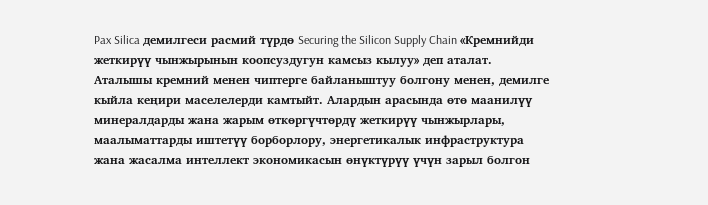Pax Silica демилгеси расмий түрдө Securing the Silicon Supply Chain «Кремнийди жеткирүү чынжырынын коопсуздугун камсыз кылуу» деп аталат.
Аталышы кремний менен чиптерге байланыштуу болгону менен, демилге кыйла кеңири маселелерди камтыйт. Алардын арасында өтө маанилүү минералдарды жана жарым өткөргүчтөрдү жеткирүү чынжырлары, маалыматтарды иштетүү борборлору, энергетикалык инфраструктура жана жасалма интеллект экономикасын өнүктүрүү үчүн зарыл болгон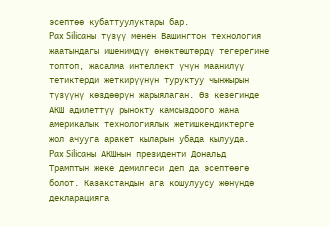эсептөө кубаттуулуктары бар.
Pax Silicaны түзүү менен Вашингтон технология жаатындагы ишенимдүү өнөктөштөрдү тегерегине топтоп, жасалма интеллект үчүн маанилүү тетиктерди жеткирүүнүн туруктуу чынжырын түзүүнү көздөөрүн жарыялаган. Өз кезегинде АКШ адилеттүү рынокту камсыздоого жана америкалык технологиялык жетишкендиктерге жол ачууга аракет кыларын убада кылууда.
Pax Silicaны АКШнын президенти Дональд Трамптын жеке демилгеси деп да эсептөөгө болот. Казакстандын ага кошулуусу жөнүндө декларацияга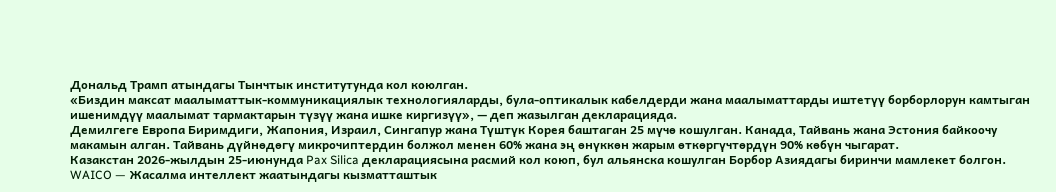Дональд Трамп атындагы Тынчтык институтунда кол коюлган.
«Биздин максат маалыматтык-коммуникациялык технологияларды, була-оптикалык кабелдерди жана маалыматтарды иштетүү борборлорун камтыган ишенимдүү маалымат тармактарын түзүү жана ишке киргизүү», — деп жазылган декларацияда.
Демилгеге Европа Биримдиги, Жапония, Израил, Сингапур жана Түштүк Корея баштаган 25 мүчө кошулган. Канада, Тайвань жана Эстония байкоочу макамын алган. Тайвань дүйнөдөгү микрочиптердин болжол менен 60% жана эң өнүккөн жарым өткөргүчтөрдүн 90% көбүн чыгарат.
Казакстан 2026-жылдын 25-июнунда Pax Silica декларациясына расмий кол коюп, бул альянска кошулган Борбор Азиядагы биринчи мамлекет болгон.
WAICO — Жасалма интеллект жаатындагы кызматташтык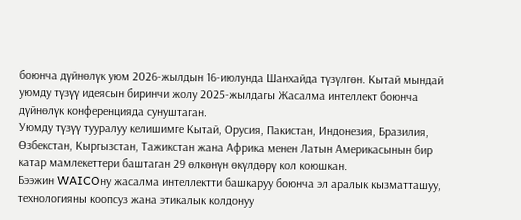боюнча дүйнөлүк уюм 2026-жылдын 16-июлунда Шанхайда түзүлгөн. Кытай мындай уюмду түзүү идеясын биринчи жолу 2025-жылдагы Жасалма интеллект боюнча дүйнөлүк конференцияда сунуштаган.
Уюмду түзүү тууралуу келишимге Кытай, Орусия, Пакистан, Индонезия, Бразилия, Өзбекстан, Кыргызстан, Тажикстан жана Африка менен Латын Америкасынын бир катар мамлекеттери баштаган 29 өлкөнүн өкүлдөрү кол коюшкан.
Бээжин WAICOну жасалма интеллектти башкаруу боюнча эл аралык кызматташуу, технологияны коопсуз жана этикалык колдонуу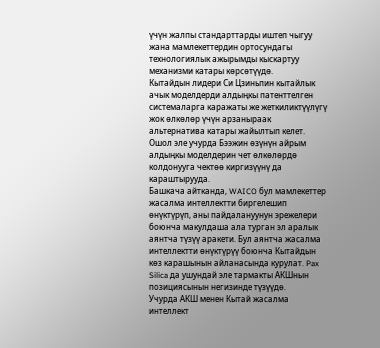үчүн жалпы стандарттарды иштеп чыгуу жана мамлекеттердин ортосундагы технологиялык ажырымды кыскартуу механизми катары көрсөтүүдө.
Кытайдын лидери Си Цзиньпин кытайлык ачык моделдерди алдыңкы патенттелген системаларга каражаты же жеткиликтүүлүгү жок өлкөлөр үчүн арзаныраак альтернатива катары жайылтып келет. Ошол эле учурда Бээжин өзүнүн айрым алдыңкы моделдерин чет өлкөлөрдө колдонууга чектөө киргизүүнү да караштырууда.
Башкача айтканда, WAICO бул мамлекеттер жасалма интеллектти биргелешип өнүктүрүп, аны пайдалануунун эрежелери боюнча макулдаша ала турган эл аралык аянтча түзүү аракети. Бул аянтча жасалма интеллектти өнүктүрүү боюнча Кытайдын көз карашынын айланасында курулат. Pax Silica да ушундай эле тармакты АКШнын позициясынын негизинде түзүүдө.
Учурда АКШ менен Кытай жасалма интеллект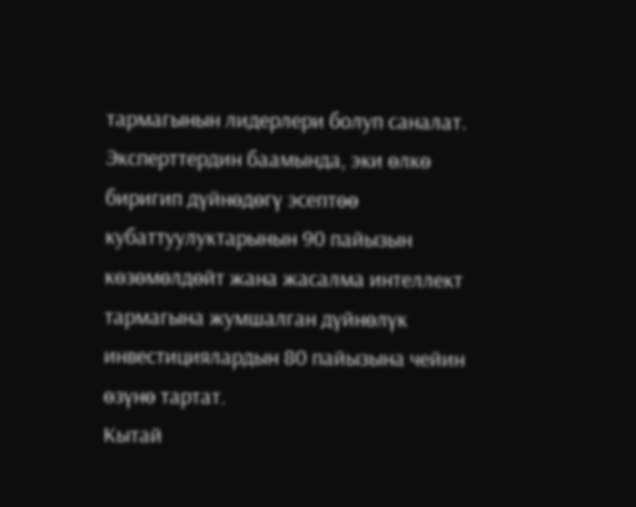тармагынын лидерлери болуп саналат. Эксперттердин баамында, эки өлкө биригип дүйнөдөгү эсептөө кубаттуулуктарынын 90 пайызын көзөмөлдөйт жана жасалма интеллект тармагына жумшалган дүйнөлүк инвестициялардын 80 пайызына чейин өзүнө тартат.
Кытай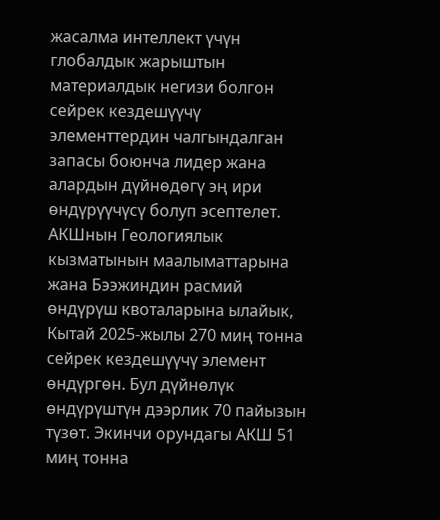жасалма интеллект үчүн глобалдык жарыштын материалдык негизи болгон сейрек кездешүүчү элементтердин чалгындалган запасы боюнча лидер жана алардын дүйнөдөгү эң ири өндүрүүчүсү болуп эсептелет.
АКШнын Геологиялык кызматынын маалыматтарына жана Бээжиндин расмий өндүрүш квоталарына ылайык, Кытай 2025-жылы 270 миң тонна сейрек кездешүүчү элемент өндүргөн. Бул дүйнөлүк өндүрүштүн дээрлик 70 пайызын түзөт. Экинчи орундагы АКШ 51 миң тонна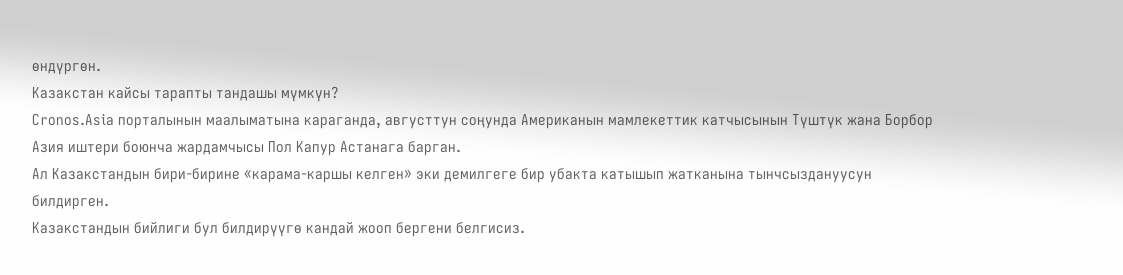өндүргөн.
Казакстан кайсы тарапты тандашы мүмкүн?
Cronos.Asia порталынын маалыматына караганда, августтун соңунда Американын мамлекеттик катчысынын Түштүк жана Борбор Азия иштери боюнча жардамчысы Пол Капур Астанага барган.
Ал Казакстандын бири-бирине «карама-каршы келген» эки демилгеге бир убакта катышып жатканына тынчсыздануусун билдирген.
Казакстандын бийлиги бул билдирүүгө кандай жооп бергени белгисиз.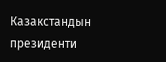Казакстандын президенти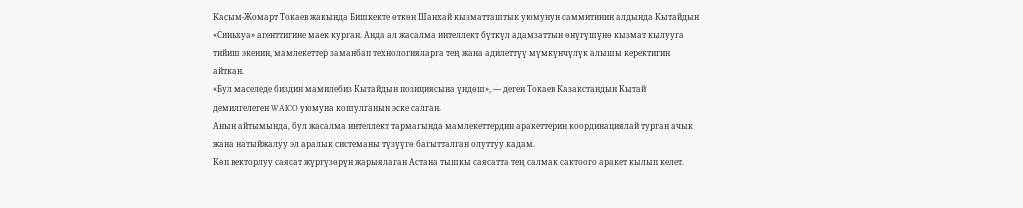Касым-Жомарт Токаев жакында Бишкекте өткөн Шанхай кызматташтык уюмунун саммитинин алдында Кытайдын «Синьхуа» агенттигине маек курган. Анда ал жасалма интеллект бүткүл адамзаттын өнүгүшүнө кызмат кылууга тийиш экенин, мамлекеттер заманбап технологияларга тең жана адилеттүү мүмкүнчүлүк алышы керектигин айткан.
«Бул маселеде биздин мамилебиз Кытайдын позициясына үндөш», — деген Токаев Казакстандын Кытай демилгелеген WAICO уюмуна кошулганын эске салган.
Анын айтымында, бул жасалма интеллект тармагында мамлекеттердин аракеттерин координациялай турган ачык жана натыйжалуу эл аралык системаны түзүүгө багытталган олуттуу кадам.
Көп векторлуу саясат жүргүзөрүн жарыялаган Астана тышкы саясатта тең салмак сактоого аракет кылып келет.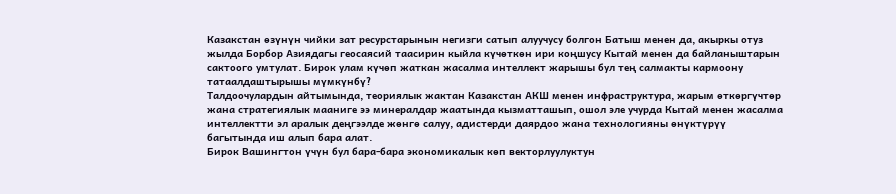Казакстан өзүнүн чийки зат ресурстарынын негизги сатып алуучусу болгон Батыш менен да, акыркы отуз жылда Борбор Азиядагы геосаясий таасирин кыйла күчөткөн ири коңшусу Кытай менен да байланыштарын сактоого умтулат. Бирок улам күчөп жаткан жасалма интеллект жарышы бул тең салмакты кармоону татаалдаштырышы мүмкүнбү?
Талдоочулардын айтымында, теориялык жактан Казакстан АКШ менен инфраструктура, жарым өткөргүчтөр жана стратегиялык мааниге ээ минералдар жаатында кызматташып, ошол эле учурда Кытай менен жасалма интеллектти эл аралык деңгээлде жөнгө салуу, адистерди даярдоо жана технологияны өнүктүрүү багытында иш алып бара алат.
Бирок Вашингтон үчүн бул бара-бара экономикалык көп векторлуулуктун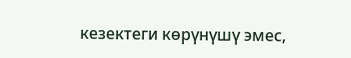кезектеги көрүнүшү эмес,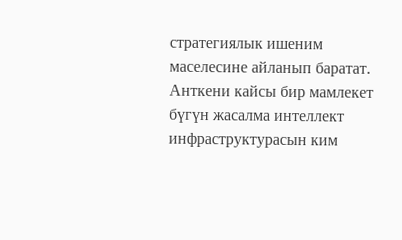стратегиялык ишеним маселесине айланып баратат. Анткени кайсы бир мамлекет бүгүн жасалма интеллект инфраструктурасын ким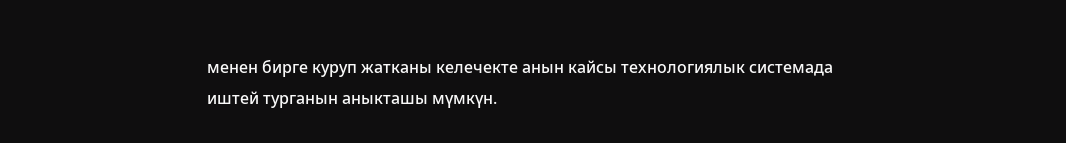менен бирге куруп жатканы келечекте анын кайсы технологиялык системада иштей турганын аныкташы мүмкүн.